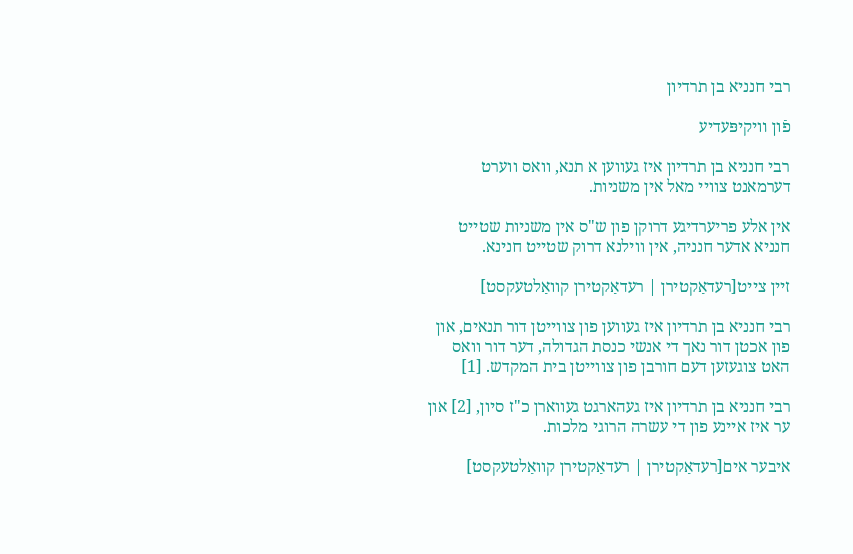רבי חנניא בן תרדיון

פֿון װיקיפּעדיע

רבי חנניא בן תרדיון איז געווען א תנא, וואס ווערט דערמאנט צוויי מאל אין משניות.

אין אלע פריערדיגע דרוקן פון ש"ס אין משניות שטייט חנניא אדער חנניה, אין ווילנא דרוק שטייט חנינא.

זיין צייט[רעדאַקטירן | רעדאַקטירן קוואַלטעקסט]

רבי חנניא בן תרדיון איז געווען פון צווייטן דור תנאים, און פון אכטן דור נאך די אנשי כנסת הגדולה, דער דור וואס האט צוגעזען דעם חורבן פון צווייטן בית המקדש. [1]

רבי חנניא בן תרדיון איז געהארגט געווארן כ"ז סיון, [2] און ער איז איינע פון די עשרה הרוגי מלכות.

איבער אים[רעדאַקטירן | רעדאַקטירן קוואַלטעקסט]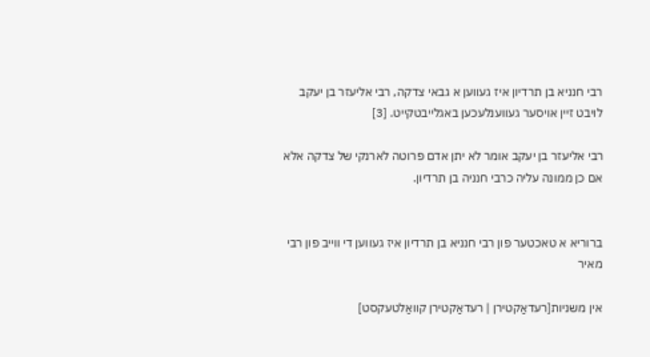רבי חנניא בן תרדיון איז געווען א גבאי צדקה, רבי אליעזר בן יעקב לויבט זיין אויסער געווענלעכען באגלייבטקייט. [3]

רבי אליעזר בן יעקב אומר לא יתן אדם פרוטה לארנקי של צדקה אלא אם כן ממונה עליה כרבי חנניה בן תרדיון.


ברוריא א טאכטער פון רבי חנניא בן תרדיון איז געווען די ווייב פון רבי מאיר

אין משניות[רעדאַקטירן | רעדאַקטירן קוואַלטעקסט]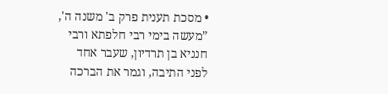• מסכת תענית פרק ב' משנה ה', ”מעשה בימי רבי חלפתא ורבי חנניא בן תרדיון, שעבר אחד לפני התיבה, וגמר את הברכה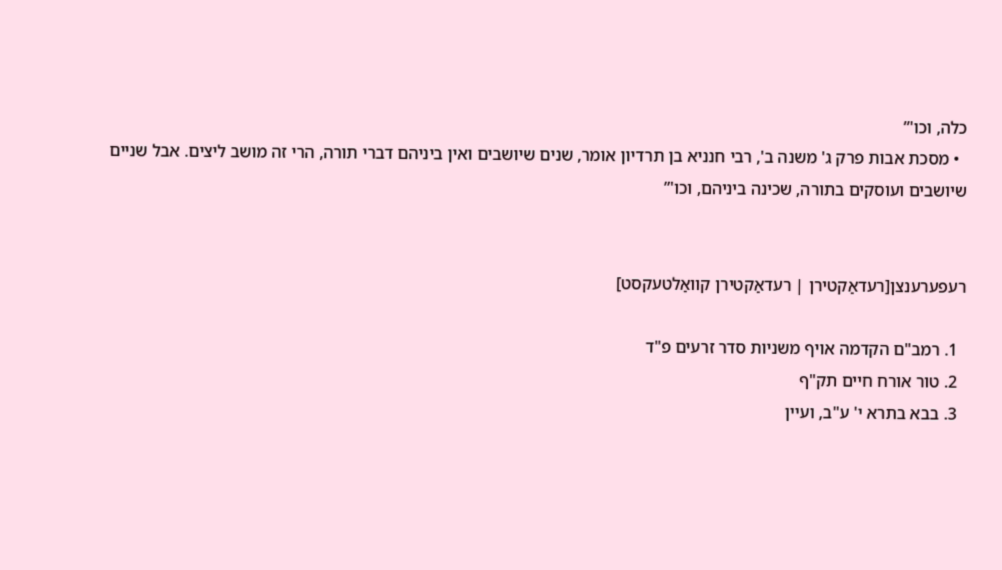כלה, וכו'”
  • מסכת אבות פרק ג' משנה ב', רבי חנניא בן תרדיון אומר, שנים שיושבים ואין ביניהם דברי תורה, הרי זה מושב ליצים. אבל שניים שיושבים ועוסקים בתורה, שכינה ביניהם, וכו'”


רעפערענצן[רעדאַקטירן | רעדאַקטירן קוואַלטעקסט]

  1. רמב"ם הקדמה אויף משניות סדר זרעים פ"ד
  2. טור אורח חיים תק"ף
  3. בבא בתרא י' ע"ב, ועיין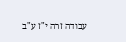עבודה זרה י"ז ע"ב